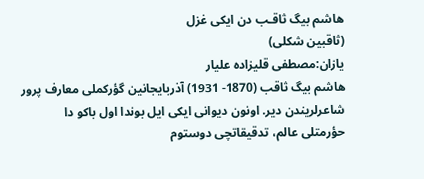هاشم بیگ ثاقـب دن ایکی غزل
(ثاقبین شکلی)
یازان:مصطفی قلیزاده علیار
هاشم بیگ ثاقب (1870- 1931) آذربایجانین گؤرکملی معارف پرور شاعرلریندن دیر. اونون دیوانی ایکی ایل بوندا اول باکو دا حؤرمتلی عالم، تدقیقاتچی دوستوم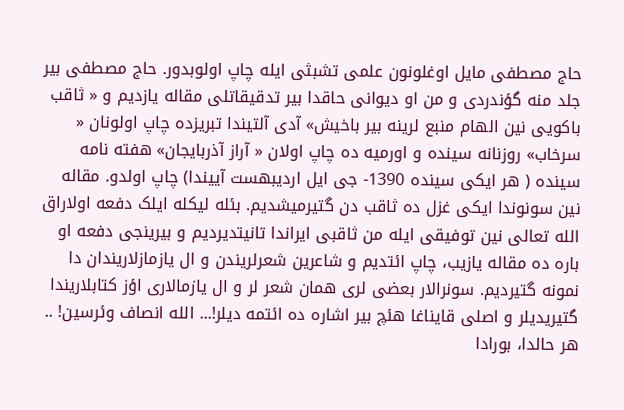حاج مصطفی مایل اوغلونون علمی تشبثی ایله چاپ اولوبدور. حاج مصطفی بیر جلد منه گؤندردی و من او دیوانی حاقدا بیر تدقیقاتلی مقاله یازدیم و « ثاقب باکویی نین الهام منبع لرینه بیر باخیش» آدی آلتیندا تبریزده چاپ اولونان « سرخاب» روزنانه سینده و اورمیه ده چاپ اولان « آراز آذربایجان» هفته نامه سینده ( هر ایکی سینده 1390- جی ایل اردیبهست آییندا) چاپ اولدو. مقاله نین سونوندا ایکی غزل ده ثاقب دن گتیرمیشدیم. بئله لیکله ایلک دفعه اولاراق الله تعالی نین توفیقی ایله من ثاقبی ایراندا تانیتدیردیم و بیرینجی دفعه او باره ده مقاله یازیب، چاپ ائتدیم و شاعرین شعرلریندن و ال یازمازلاریندان دا نمونه گتیردیم. سونرالار بعضی لری همان شعر لر و ال یازمالاری اؤز کتابلاریندا گتیریدیلر و اصلی قایناغا هئچ بیر اشاره ده ائتمه دیلر!... الله انصاف وئرسین! .. هر حالدا، بورادا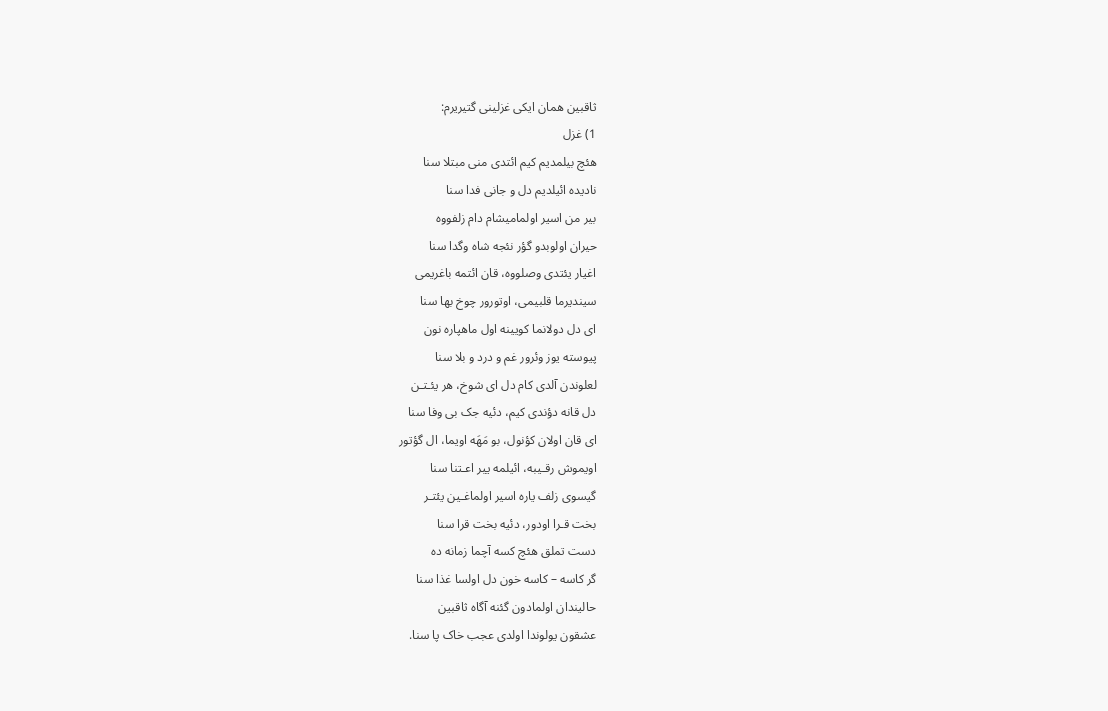ثاقبین همان ایکی غزلینی گتیریرم:
1) غزل
هئچ بیلمدیم کیم ائتدی منی مبتلا سنا
نادیده ائیلدیم دل و جانی فدا سنا
بیر من اسیر اولمامیشام دام زلفووه
حیران اولوبدو گؤر نئجه شاه وگدا سنا
اغیار یئتدی وصلووه، قان ائتمه باغریمی
سیندیرما قلبیمی، اوتورور چوخ بها سنا
ای دل دولانما کویینه اول ماهپاره نون
پیوسته یوز وئرور غم و درد و بلا سنا
لعلوندن آلدی کام دل ای شوخ، هر یئـتـن
دل قانه دؤندی کیم، دئیه جک بی وفا سنا
ای قان اولان کؤنول، بو مَهَه اویما، ال گؤتور
اویموش رقـیبه، ائیلمه ییر اعـتنا سنا
گیسوی زلف یاره اسیر اولماغـین یئتـر
بخت قـرا اودور، دئیه بخت قرا سنا
دست تملق هئچ کسه آچما زمانه ده
گر کاسه – کاسه خون دل اولسا غذا سنا
حالیندان اولمادون گئنه آگاه ثاقبین
عشقون یولوندا اولدی عجب خاک پا سنا.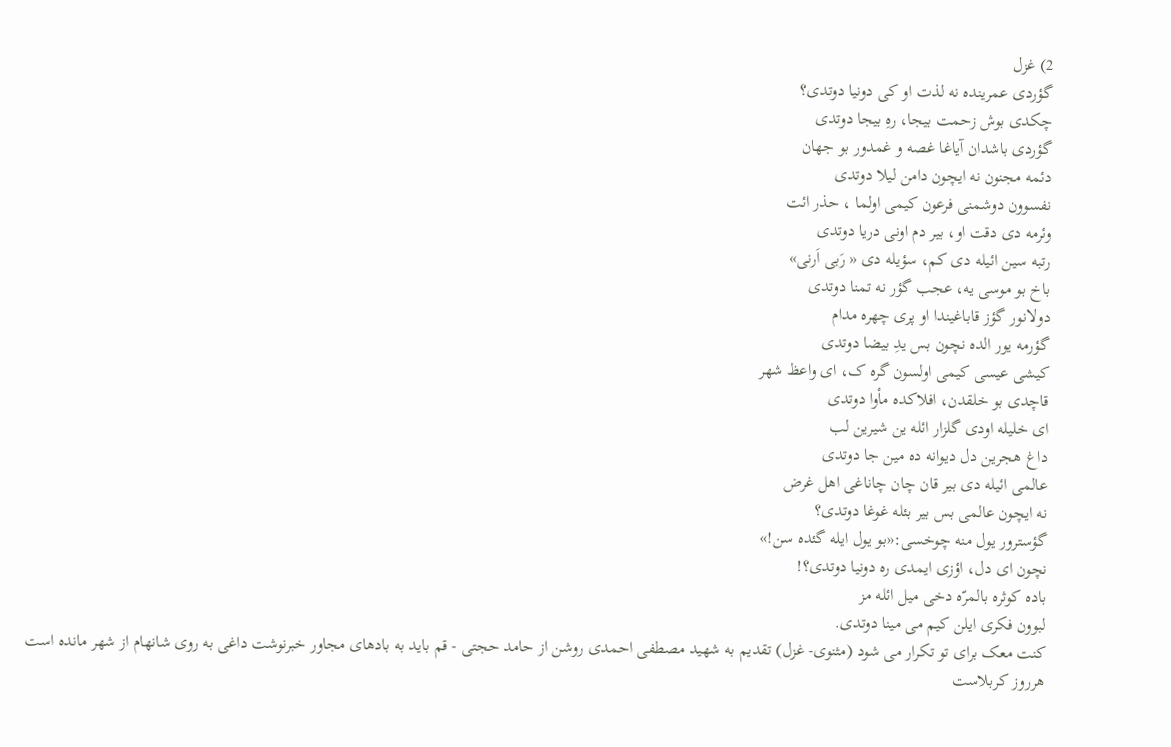2) غزل
گؤردی عمرینده نه لذت او کی دونیا دوتدی؟
چکدی بوش زحمت بیجا، رهِ بیجا دوتدی
گؤردی باشدان آیاغا غصه و غمدور بو جهان
دئمه مجنون نه ایچون دامن لیلا دوتدی
نفسوون دوشمنی فرعون کیمی اولما ، حذر ائت
وئرمه دی دقت او، بیر دم اونی دریا دوتدی
رتبه سین ائیله دی کم، سؤیله دی « رَبی اَرنی»
باخ بو موسی یه، عجب گؤر نه تمنا دوتدی
دولانور گؤز قاباغیندا او پری چهره مدام
گؤرمه یور الده نچون بس یدِ بیضا دوتدی
کیشی عیسی کیمی اولسون گره ک، ای واعظ شهر
قاچدی بو خلقدن، افلاکده مأوا دوتدی
ای خلیله اودی گلزار ائله ین شیرین لب
داغ هجرین دل دیوانه ده مین جا دوتدی
عالمی ائیله دی بیر قان چان چاناغی اهل غرض
نه ایچون عالمی بس بیر بئله غوغا دوتدی؟
گؤسترور یول منه چوخسی:«بو یول ایله گئده سن!»
نچون ای دل، اؤزی ایمدی ره دونیا دوتدی؟!
باده کوثره بالمرّه دخی میل ائله مز
لبوون فکری ایلن کیم می مینا دوتدی.
کنت معک برای تو تکرار می شود (مثنوی- غزل) تقدیم به شهید مصطفی احمدی روشن از حامد حجتی - قم باید به بادهای مجاور خبرنوشت داغی به روی شانهام از شهر مانده است هرروز کربلاست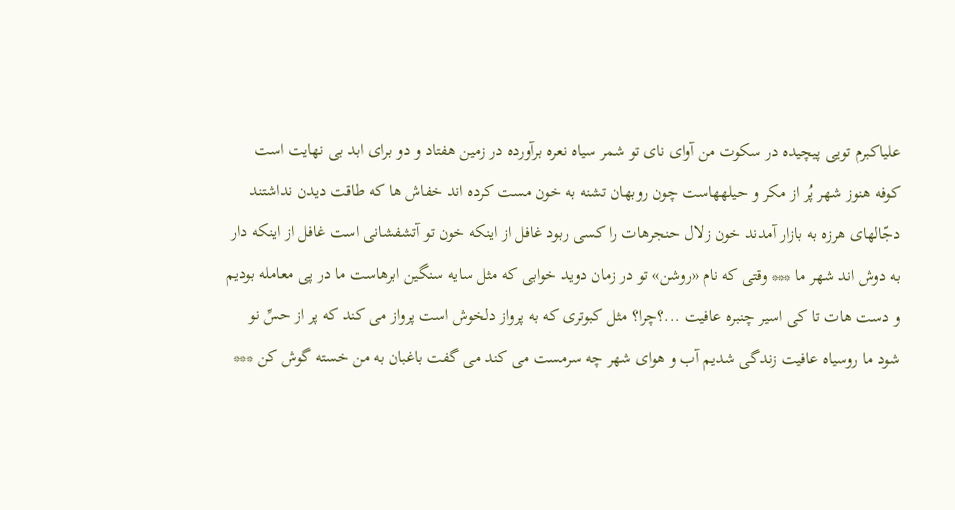علیاکبرم تویی پیچیده در سکوت من آوای نای تو شمر سیاه نعره برآورده در زمین هفتاد و دو برای ابد بی نهایت است کوفه هنوز شهر پُر از مکر و حیلههاست چون روبهان تشنه به خون مست کرده اند خفاش ها که طاقت دیدن نداشتند دجّالهای هرزه به بازار آمدند خون زلال حنجرهات را کسی ربود غافل از اینکه خون تو آتشفشانی است غافل از اینکه دار به دوش اند شهر ما *** وقتی که نام «روشن» تو در زمان دوید خوابی که مثل سایه سنگین ابرهاست ما در پی معامله بودیم و دست هات تا کی اسیر چنبره عافیت ...؟چرا؟ مثل کبوتری که به پرواز دلخوش است پرواز می کند که پر از حسِّ نو شود ما روسیاه عافیت زندگی شدیم آب و هوای شهر چه سرمست می کند می گفت باغبان به من خسته گوش کن ***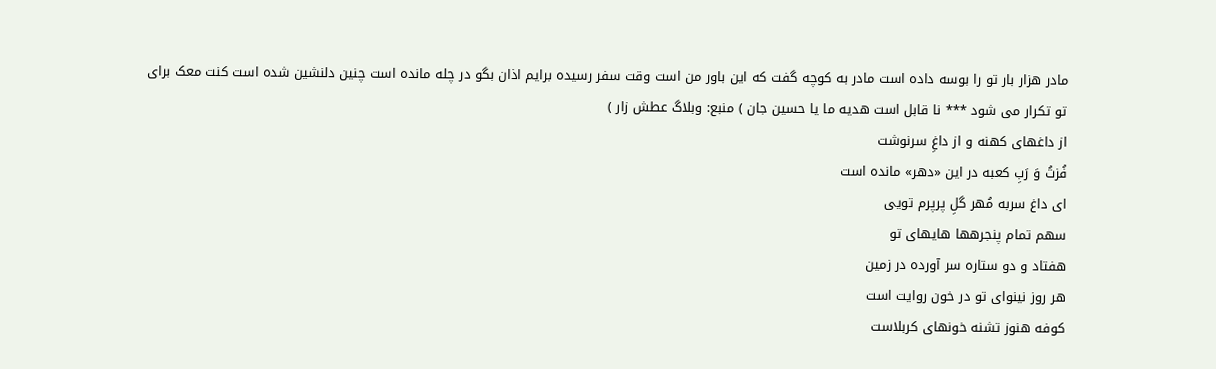مادر هزار بار تو را بوسه داده است مادر به کوچه گفت که این باور من است وقت سفر رسیده برایم اذان بگو در چله مانده است چنین دلنشین شده است کنت معک برای تو تکرار می شود *** نا قابل است هدیه ما یا حسین جان ) منبع: وبلاگ عطش زار )
از داغهای کهنه و از داغِ سرنوشت
فُزتُ وَ رَبِ کعبه در این «دهر» مانده است
ای داغ سربه مُهر گلِ پرپرم تویی
سهم تمام پنجرهها هایهای تو
هفتاد و دو ستاره سر آورده در زمین
هر روز نینوای تو در خون روایت است
کوفه هنوز تشنه خونهای کربلاست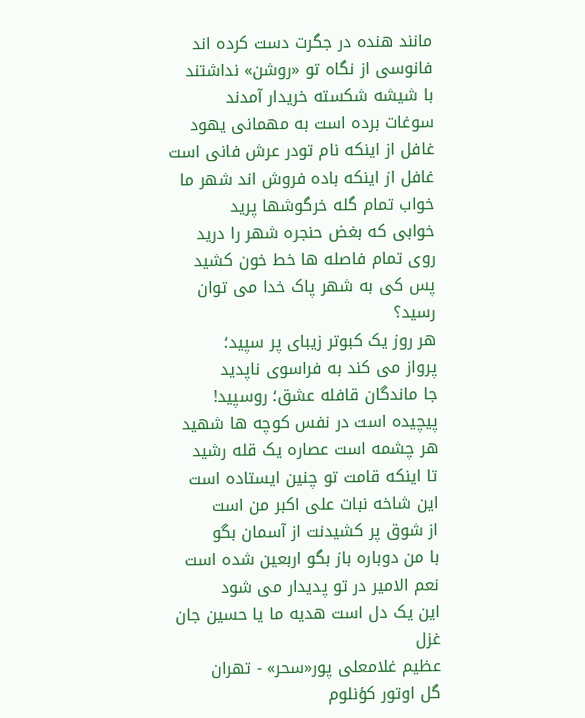مانند هنده در جگرت دست کرده اند
فانوسی از نگاه تو «روشن» نداشتند
با شیشه شکسته خریدار آمدند
سوغات برده است به مهمانی یهود
غافل از اینکه نام تودر عرش فانی است
غافل از اینکه باده فروش اند شهر ما
خواب تمام گله خرگوشها پرید
خوابی که بغض حنجره شهر را درید
روی تمام فاصله ها خط خون کشید
پس کی به شهر پاک خدا می توان رسید؟
هر روز یک کبوتر زیبای پر سپید؛
پرواز می کند به فراسوی ناپدید
جا ماندگان قافله عشق؛ روسپید!
پیچیده است در نفس کوچه ها شهید
هر چشمه است عصاره یک قله رشید
تا اینکه قامت تو چنین ایستاده است
این شاخه نبات علی اکبر من است
از شوق پر کشیدنت از آسمان بگو
با من دوباره باز بگو اربعین شده است
نعم الامیر در تو پدیدار می شود
این یک دل است هدیه ما یا حسین جان
غزل
عظیم غلامعلی پور«سحر» - تهران
گل اوتور کؤنلوم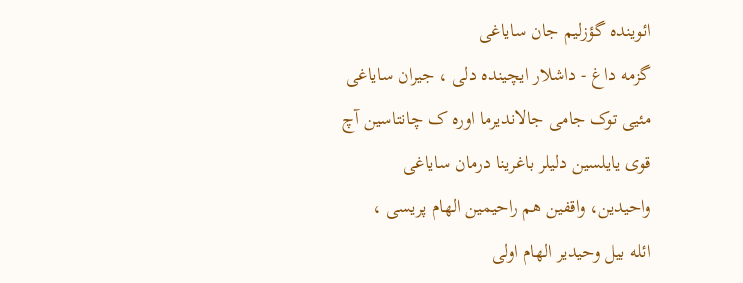ائوینده گؤزلیم جان سایاغی
گزمه داغ - داشلار ایچینده دلی ، جیران سایاغی
مئیی توک جامی جالاندیرما اوره ک چانتاسین آچ
قوی یایلسین دلیلر باغرینا درمان سایاغی
واحیدین، واقفین هم راحیمین الهام پریسی ،
ائله بیل وحیدیر الهام اولی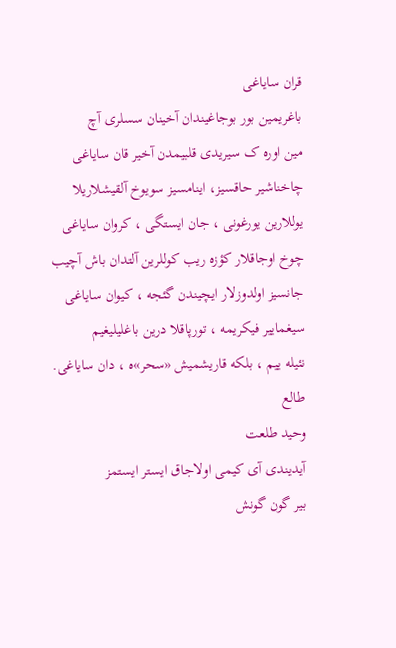قران سایاغی
باغریمین بور بوجاغیندان آخینان سسلری آچ
مین اوره ک سیریدی قلبیمدن آخیر قان سایاغی
چاخناشیر حاقسیز، اینامسیز سویوخ آلقیشلاریلا
یوللارین یورغونی ، جان ایستگی ، کروان سایاغی
چوخ اوجاقلار کؤزه ریب کوللرین آلتدان باش آچیب
جانسیز اولدوزلار ایچیندن گئجه ، کیوان سایاغی
سیغماییر فیکریمه ، تورپاقلا درین باغلیلیغیم
نئیله ییم ، بلکه قاریشمیش «سحر»ه ، دان سایاغی.
طالع
وحید طلعت
آیدیندی آی کیمی اولاجاق ایستر ایستمز
بیر گون گونش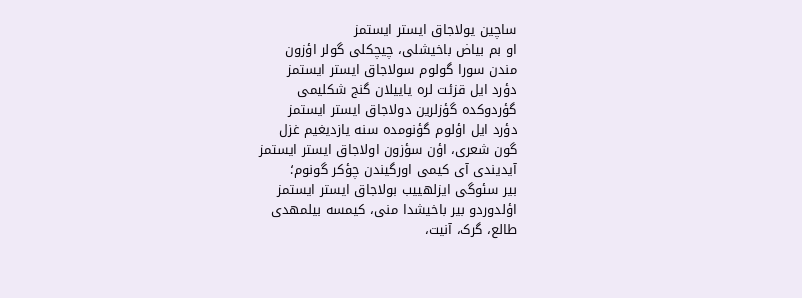ساچین یولاجاق ایستر ایستمز
او بم بیاض باخیشلی، چیچکلی گولر اؤزون
مندن سورا گولوم سولاجاق ایستر ایستمز
دؤرد ایل قزئت لره یاییلان گنج شکلیمی
گؤردوکده گؤزلرین دولاجاق ایستر ایستمز
دؤرد ایل اؤلوم گؤنومده سنه یازدیغیم غزل
گون شعری، اؤن سؤزون اولاجاق ایستر ایستمز
آیدیندی آی کیمی اورگیندن چؤکر گونوم؛
بیر سئوگی ایزلهییب بولاجاق ایستر ایستمز
اؤلدوردو بیر باخیشدا منی، کیمسه بیلمهدی
طالع، گرک، آنیت،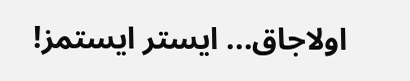اولاجاق... ایستر ایستمز!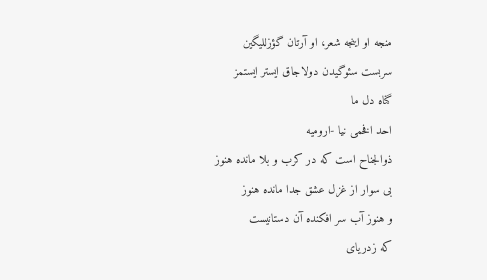منجه او اینجه شعر، او آرتان گؤزللیگین
سربست سئوگیدن دولاجاق ایستر ایستمز
گناه دل ما
احد افخمی نیا -ارومیه
ذوالجناح است که در کرب و بلا مانده هنوز
بی سوار از غزل عشق جدا مانده هنوز
و هنوز آب سر افکنده آن دستانیست
که زدریای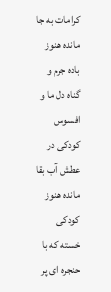کرامات به جا مانده هنوز
باده جرم و گناه دل ما و افسوس
کودکی در عطش آب بقا مانده هنوز
کودکی خسته که با حنجره ای پر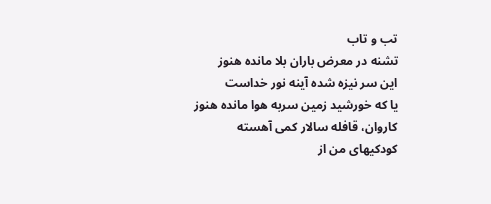تب و تاب
تشنه در معرض باران بلا مانده هنوز
این سر نیزه شده آینه نور خداست
یا که خورشید زمین سربه هوا مانده هنوز
کاروان، قافله سالار کمی آهسته
کودکیهای من از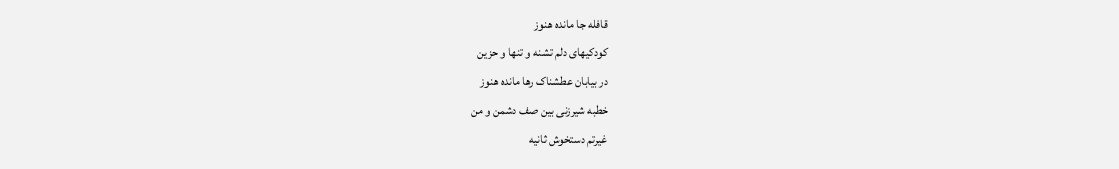قافله جا مانده هنوز
کودکیهای دلم تشنه و تنها و حزین
در بیابان عطشناک رها مانده هنوز
خطبه شیرزنی بین صف دشمن و من
غیرتم دستخوش ثانیه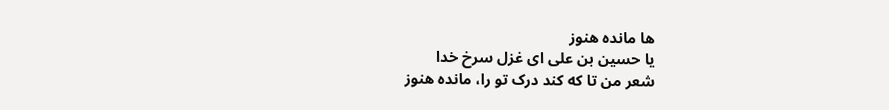ها مانده هنوز
یا حسین بن علی ای غزل سرخ خدا
شعر من تا که کند درک تو را، مانده هنوز